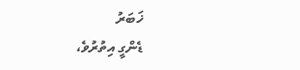ޚަބަރު
ޑެންގީ އިތުރުވެ،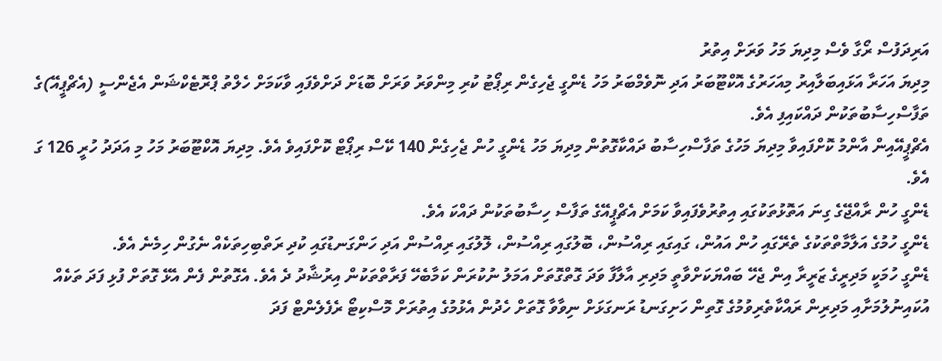އަރިދަފުސް ރޯގާ ވެސް މިދިޔަ މަހު ވަރަށް އިތުރު
މިދިޔަ އަހަރާ އަޅައިބަލާއިރު މިއަހަރުގެ އޮކްޓޫބަރު އަދި ނޮވެމްބަރު މަހު ޑެންގީ ޖެހިގެން ރިޕޯޓު ކުރި މިންވަރު ވަރަށް ބޮޑަށް ދަށްވެފައި ވާކަމަށް ހެލްތު ޕްރޮޓެކްޝަން އެޖެންސީ (އެޗްޕީއޭ)ގެ ތަފާސްހިސާބުތަކުން ދައްކައިފި އެވެ.
އެޗްޕީއޭއިން އާންމު ކޮށްފައިވާ މިދިޔަ މަހުގެ ތަފާސްހިސާބު ދައްކާގޮތުން މިދިޔަ މަހު ޑެންގީ ހުން ޖެހިގެން 140 ކޭސް ރިޕޯޓް ކޮށްފައިވެ އެވެ. މިދިޔަ އޮކްޓޫބަރު މަހު މި އަދަދު ހުރީ 126 ގަ އެވެ.
ޑެންގީ ހުން ރާއްޖޭގެ ގިނަ އަތޮޅުތަކުގައި އިތުރުވެފައިވާ ކަމަށް އެޗްޕީއޭގެ ތަފާސް ހިސާބުތަކުން ދައްކަ އެވެ.
ޑެންގީ ހުމުގެ އަލާމާތްތަކުގެ ތެރޭގައި ހުން އައުން، ގައިގައި ރިއްސުން، ބޮލުގައި ރިއްސުން، ލޮލުގައި ރިއްސުން އަދި ހަންގަނޑުގައި ކުދި ރަތްބިހިތަކެއް ނެގުން ހިމެނެ އެވެ.
ޑެންގީ ހުމަކީ މަދިރީގެ ޒަރީރާ އިން ޖެހޭ ބައްޔަކަށްވާތީ މަދިރި އާލާފާ ވަދަ ގޮތްގޮތަށް އަމަލު ނުކުރަން ކަމާބެހޭ ފަރާތްތަކުން އިރުޝާދު ދެ އެވެ. އެގޮތުން ފެން އެޅޭ ގޮތަށް ފުޅި ފަދަ ތަކެއް އުކައިނުލުމަށާއި މަދިރިން ރައްކާތެރިވުމުގެ ގޮތިން ހަށިގަނޑު ރަނގަޅަށް ނިވާވާ ގޮތަށް ހެދުން އެޅުމުގެ އިތުރަށް މޮސްކިޓޯ ރެފެލެންޓް ފަދަ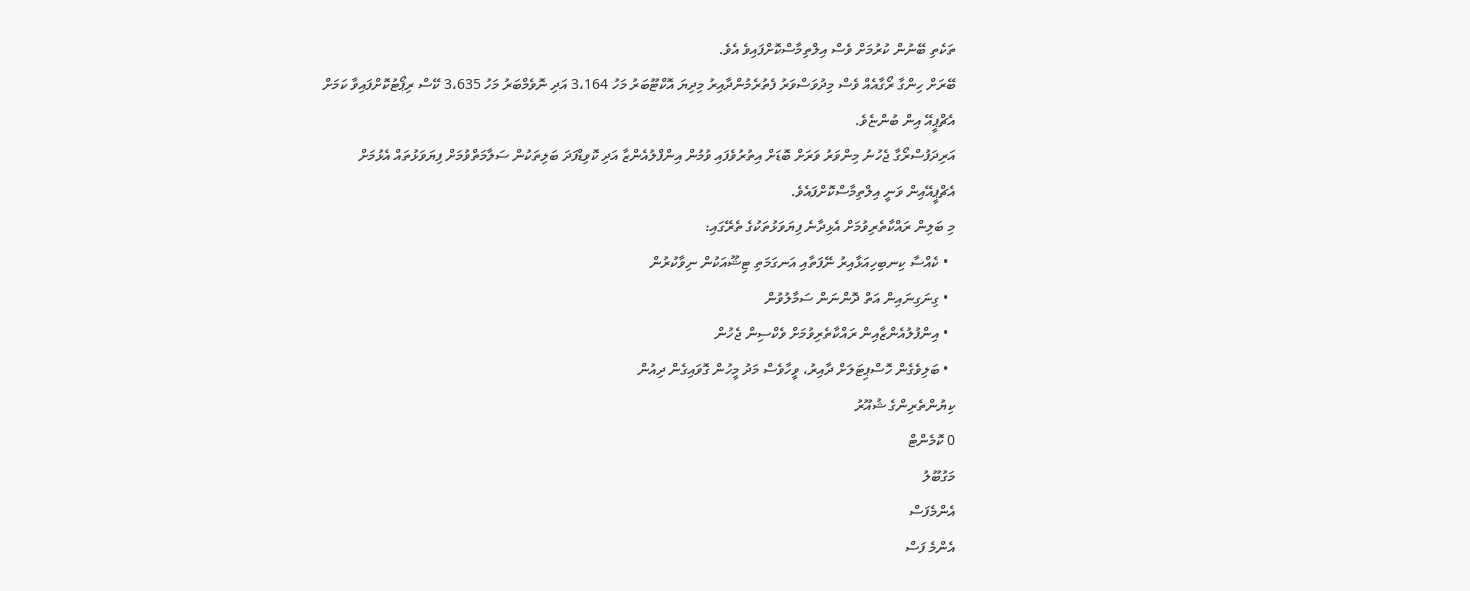ތަކެތި ބޭނުން ކުރުމަށް ވެސް އިލްތިމާސްކޮށްފައިވެ އެވެ.
ބޭރަށް ހިންގާ ރޯގާއެއް ވެސް މިދުވަސްވަރު ފެތުރެމުންދާއިރު މިދިޔަ އޮކްޓޫބަރު މަހު 3،164 އަދި ނޮވެމްބަރު މަހު 3،635 ކޭސް ރިޕޯޓުކޮށްފައިވާ ކަމަށް އެޗްޕީއޭ އިން ބުންޏެވެ.
އަރިދަފުސްރޯގާ ޖެހުނު މިންވަރު ވަރަށް ބޮޑަށް އިތުރުވެފައި ވުމުން އިންފްލުއެންޒާ އަދި ކޮވިޑްފަދަ ބަލިތަކުން ސަލާމަތްވުމަށް ފިޔަވަޅުތައް އެޅުމަށް އެޗްޕީއޭއިން ވަނީ އިލްތިމާސްކޮށްފައެވެ.
މި ބަލިން ރައްކާތެރިވުމަށް އެޅިދާނެ ފިޔަވަޅުތަކުގެ ތެރޭގައި:
  • ކެއްސާ ކިނބިހިއަޅާއިރު ނޭފަތާއި އަނގަމަތި ޓިޝޫއަކުން ނިވާކުރުން
  • ގިނަގިނައިން އަތް ދޮންނަން ސަމާލުވުން
  • އިންފުލުއެންޒާއިން ރައްކާތެރިވުމަށް ވެކްސިން ޖެހުން
  • ބަލިވެގެން ހޮސްޕިޓަލަށް ދާއިރު، ވީހާވެސް މަދު މީހުން ގޮވައިގެން ދިއުން
ކިޔުންތެރިންގެ ޝުއޫރު
0 ކޮމެންޓް
މަގުބޫލު
އެންމެފަސް
އެންމެ ފަސް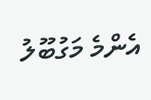އެންމެ މަގުބޫލު